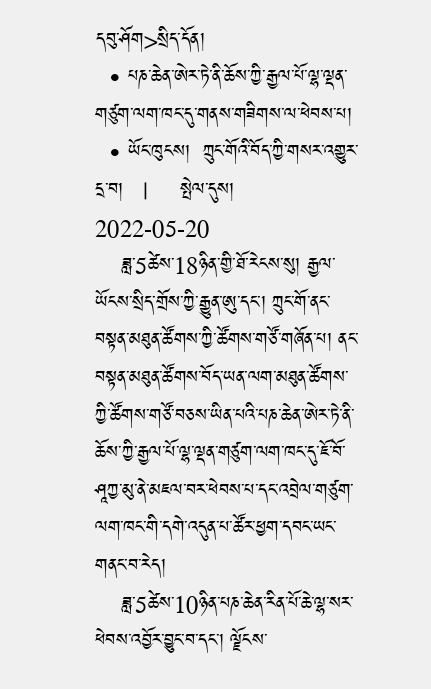དབུ་ཤོག>སྲིད་དོན།
  • པཎ་ཆེན་ཨེར་ཏེ་ནི་ཆོས་ཀྱི་རྒྱལ་པོ་ལྷ་ལྡན་གཙུག་ལག་ཁང་དུ་གནས་གཟིགས་ལ་ཕེབས་པ།
  • ཡོང་ཁུངས།  ཀྲུང་གོའི་བོད་ཀྱི་གསར་འགྱུར་དྲ་བ།   |     སྤེལ་དུས།  2022-05-20
    ཟླ་5ཚེས་18ཉིན་གྱི་ཐོ་རེངས་སུ། རྒྱལ་ཡོངས་སྲིད་གྲོས་ཀྱི་རྒྱུན་ཨུ་དང་། ཀྲུང་གོ་ནང་བསྟན་མཐུན་ཚོགས་ཀྱི་ཚོགས་གཙོ་གཞོན་པ། ནང་བསྟན་མཐུན་ཚོགས་བོད་ཡན་ལག་མཐུན་ཚོགས་ཀྱི་ཚོགས་གཙོ་བཅས་ཡིན་པའི་པཎ་ཆེན་ཨེར་ཏེ་ནི་ཆོས་ཀྱི་རྒྱལ་པོ་ལྷ་ལྡན་གཙུག་ལག་ཁང་དུ་ཇོ་བོ་ཤཱཀྱ་མུ་ནེ་མཇལ་བར་ཕེབས་པ་དང་འབྲེལ་གཙུག་ལག་ཁང་གི་དགེ་འདུན་པ་ཚོར་ཕྱག་དབང་ཡང་གནང་བ་རེད།
    ཟླ་5ཚེས་10ཉིན་པཎ་ཆེན་རིན་པོ་ཆེ་ལྷ་སར་ཕེབས་འབྱོར་བྱུང་བ་དང་། ལྗོངས་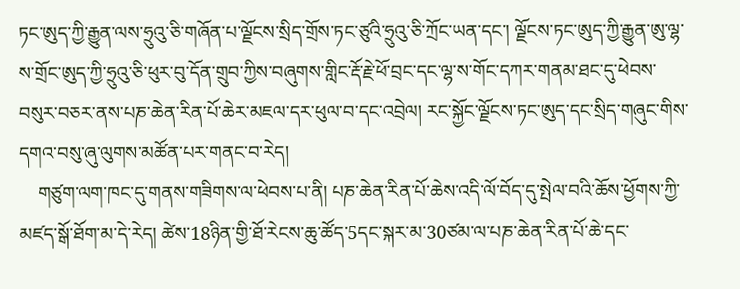ཏང་ཨུད་ཀྱི་རྒྱུན་ལས་ཧྲུའུ་ཅི་གཞོན་པ་ལྗོངས་སྲིད་གྲོས་ཏང་ཙུའི་ཧྲུའུ་ཅི་ཀྲོང་ཡན་དང་། ལྗོངས་ཏང་ཨུད་ཀྱི་རྒྱུན་ཨུ་ལྷ་ས་གྲོང་ཨུད་ཀྱི་ཧྲུའུ་ཅི་ཕུར་བུ་དོན་གྲུབ་ཀྱིས་བཞུགས་གླིང་རྡོ་རྗེ་ཕོ་བྲང་དང་ལྷ་ས་གོང་དཀར་གནམ་ཐང་དུ་ཕེབས་བསུར་བཅར་ནས་པཎ་ཆེན་རིན་པོ་ཆེར་མཇལ་དར་ཕུལ་བ་དང་འབྲེལ། རང་སྐྱོང་ལྗོངས་ཏང་ཨུད་དང་སྲིད་གཞུང་གིས་དགའ་བསུ་ཞུ་ལུགས་མཚོན་པར་གནང་བ་རེད།
    གཙུག་ལག་ཁང་དུ་གནས་གཟིགས་ལ་ཕེབས་པ་ནི། པཎ་ཆེན་རིན་པོ་ཆེས་འདི་ལོ་བོད་དུ་སྤེལ་བའི་ཆོས་ཕྱོགས་ཀྱི་མཛད་སྒོ་ཐོག་མ་དེ་རེད། ཚེས་18ཉིན་གྱི་ཐོ་རེངས་ཆུ་ཚོད་5དང་སྐར་མ་30ཙམ་ལ་པཎ་ཆེན་རིན་པོ་ཆེ་དང་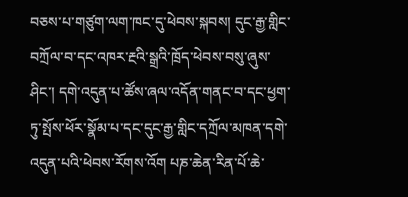བཅས་པ་གཙུག་ལག་ཁང་དུ་ཕེབས་སྐབས། དུང་རྒྱ་གླིང་བཀྲོལ་བ་དང་འཁར་རྔའི་སྒྲའི་ཁྲོད་ཕེབས་བསུ་ཞུས་ཤིང་། དགེ་འདུན་པ་ཚོས་ཞལ་འདོན་གནང་བ་དང་ཕྱག་ཏུ་སྤོས་ཕོར་སྣོམ་པ་དང་དུང་རྒྱ་གླིང་དཀྲོལ་མཁན་དགེ་འདུན་པའི་ཕེབས་རོགས་འོག པཎ་ཆེན་རིན་པོ་ཆེ་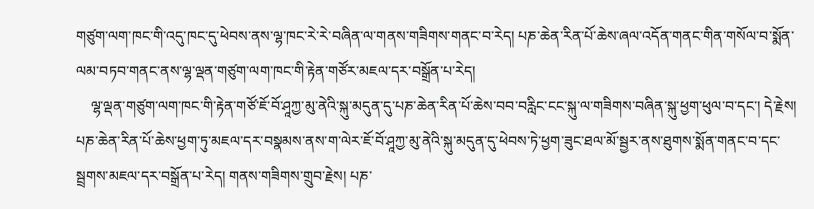གཙུག་ལག་ཁང་གི་འདུ་ཁང་དུ་ཕེབས་ནས་ལྷ་ཁང་རེ་རེ་བཞིན་ལ་གནས་གཟིགས་གནང་བ་རེད། པཎ་ཆེན་རིན་པོ་ཆེས་ཞལ་འདོན་གནང་གིན་གསོལ་བ་སྨོན་ལམ་བཏབ་གནང་ནས་ལྷ་ལྡན་གཙུག་ལག་ཁང་གི་རྟེན་གཙོར་མཇལ་དར་བསྒྲོན་པ་རེད།
    ལྷ་ལྡན་གཙུག་ལག་ཁང་གི་རྟེན་གཙོ་ཇོ་བོ་ཤཱཀྱ་མུ་ནེའི་སྐུ་མདུན་དུ་པཎ་ཆེན་རིན་པོ་ཆེས་བབ་བརླིང་ངང་སྐུ་ལ་གཟིགས་བཞིན་སྐུ་ཕྱག་ཕུལ་བ་དང་། དེ་རྗེས། པཎ་ཆེན་རིན་པོ་ཆེས་ཕྱག་ཏུ་མཇལ་དར་བསྣམས་ནས་ག་ལེར་ཇོ་བོ་ཤཱཀྱ་མུ་ནེའི་སྐུ་མདུན་དུ་ཕེབས་ཏེ་ཕྱག་ཟུང་ཐལ་མོ་སྦྱར་ནས་ཐུགས་སྨོན་གནང་བ་དང་སྦྲགས་མཇལ་དར་བསྒྲོན་པ་རེད། གནས་གཟིགས་གྲུབ་རྗེས། པཎ་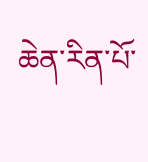ཆེན་རིན་པོ་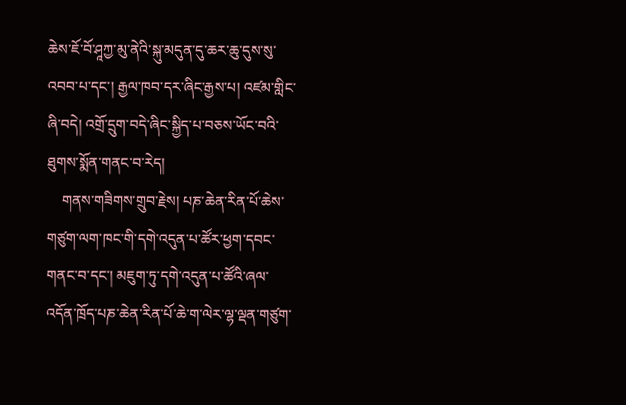ཆེས་ཇོ་བོ་ཤཱཀྱ་མུ་ནེའི་སྐུ་མདུན་དུ་ཆར་ཆུ་དུས་སུ་འབབ་པ་དང་། རྒྱལ་ཁབ་དར་ཞིང་རྒྱས་པ། འཛམ་གླིང་ཞི་བདེ། འགྲོ་དྲུག་བདེ་ཞིང་སྐྱིད་པ་བཅས་ཡོང་བའི་ཐུགས་སྨོན་གནང་བ་རེད།
    གནས་གཟིགས་གྲུབ་རྗེས། པཎ་ཆེན་རིན་པོ་ཆེས་གཙུག་ལག་ཁང་གི་དགེ་འདུན་པ་ཚོར་ཕྱག་དབང་གནང་བ་དང་། མཇུག་ཏུ་དགེ་འདུན་པ་ཚོའི་ཞལ་འདོན་ཁྲོད་པཎ་ཆེན་རིན་པོ་ཆེ་ག་ལེར་ལྷ་ལྡན་གཙུག་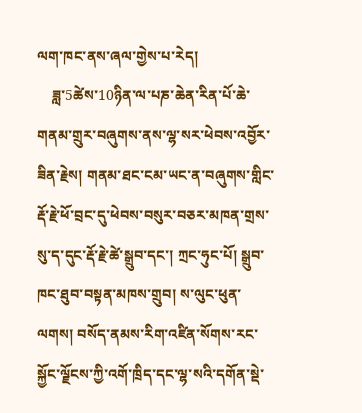ལག་ཁང་ནས་ཞལ་གྱེས་པ་རེད།
    ཟླ་5ཚེས་10ཉིན་ལ་པཎ་ཆེན་རིན་པོ་ཆེ་གནམ་གྲུར་བཞུགས་ནས་ལྷ་སར་ཕེབས་འབྱོར་ཟིན་རྗེས། གནམ་ཐང་ངམ་ཡང་ན་བཞུགས་གླིང་རྡོ་རྗེ་ཕོ་བྲང་དུ་ཕེབས་བསུར་བཅར་མཁན་གྲས་སུ་ད་དུང་རྡོ་རྗེ་ཚེ་སྒྲུབ་དང་། ཀྲང་ཧུང་པོ། སྒྲུབ་ཁང་ཐུབ་བསྟན་མཁས་གྲུབ། ས་ལུང་ཕུན་ལགས། བསོད་ནམས་རིག་འཛིན་སོགས་རང་སྐྱོང་ལྗོངས་ཀྱི་འགོ་ཁྲིད་དང་ལྷ་སའི་དགོན་སྡེ་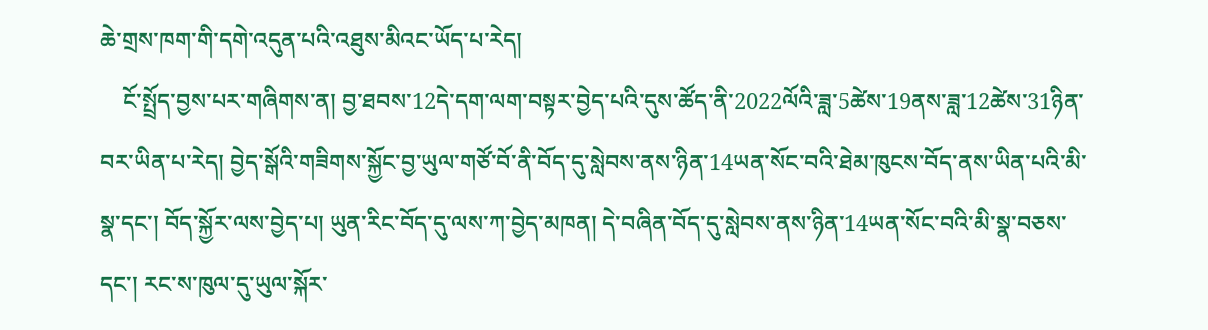ཆེ་གྲས་ཁག་གི་དགེ་འདུན་པའི་འཐུས་མིའང་ཡོད་པ་རེད།
    ངོ་སྤྲོད་བྱས་པར་གཞིགས་ན། བྱ་ཐབས་12དེ་དག་ལག་བསྟར་བྱེད་པའི་དུས་ཚོད་ནི་2022ལོའི་ཟླ་5ཚེས་19ནས་ཟླ་12ཚེས་31ཉིན་བར་ཡིན་པ་རེད། བྱེད་སྒོའི་གཟིགས་སྐྱོང་བྱ་ཡུལ་གཙོ་བོ་ནི་བོད་དུ་སླེབས་ནས་ཉིན་14ཡན་སོང་བའི་ཐེམ་ཁུངས་བོད་ནས་ཡིན་པའི་མི་སྣ་དང་། བོད་སྐྱོར་ལས་བྱེད་པ། ཡུན་རིང་བོད་དུ་ལས་ཀ་བྱེད་མཁན། དེ་བཞིན་བོད་དུ་སླེབས་ནས་ཉིན་14ཡན་སོང་བའི་མི་སྣ་བཅས་དང་། རང་ས་ཁུལ་དུ་ཡུལ་སྐོར་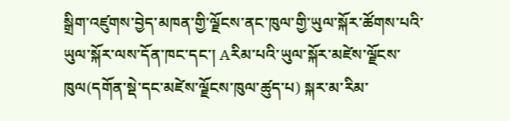སྒྲིག་འཛུགས་བྱེད་མཁན་གྱི་ལྗོངས་ནང་ཁུལ་གྱི་ཡུལ་སྐོར་ཚོགས་པའི་ཡུལ་སྐོར་ལས་དོན་ཁང་དང་། Aརིམ་པའི་ཡུལ་སྐོར་མཛེས་ལྗོངས་ཁུལ(དགོན་སྡེ་དང་མཛེས་ལྗོངས་ཁུལ་ཚུད་པ) སྐར་མ་རིམ་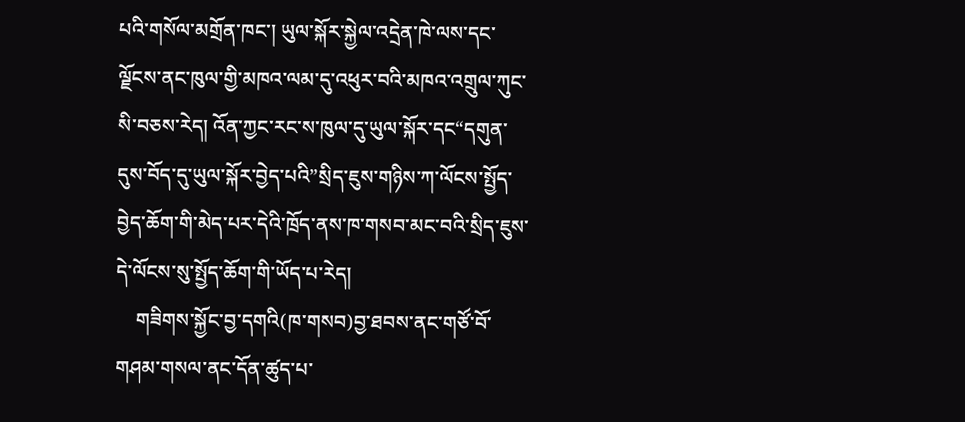པའི་གསོལ་མགྲོན་ཁང་། ཡུལ་སྐོར་སྐྱེལ་འདྲེན་ཁེ་ལས་དང་ལྗོངས་ནང་ཁུལ་གྱི་མཁའ་ལམ་དུ་འཕུར་བའི་མཁའ་འགྲུལ་ཀུང་སི་བཅས་རེད། འོན་ཀྱང་རང་ས་ཁུལ་དུ་ཡུལ་སྐོར་དང“དགུན་དུས་བོད་དུ་ཡུལ་སྐོར་བྱེད་པའི”སྲིད་ཇུས་གཉིས་ཀ་ལོངས་སྤྱོད་བྱེད་ཆོག་གི་མེད་པར་དེའི་ཁྲོད་ནས་ཁ་གསབ་མང་བའི་སྲིད་ཇུས་དེ་ལོངས་སུ་སྤྱོད་ཆོག་གི་ཡོད་པ་རེད།
    གཟིགས་སྐྱོང་བྱ་དགའི(ཁ་གསབ)བྱ་ཐབས་ནང་གཙོ་བོ་གཤམ་གསལ་ནང་དོན་ཚུད་པ་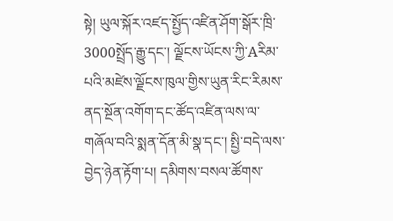སྟེ། ཡུལ་སྐོར་འཛད་སྤྱོད་འཛིན་ཤོག་སྒོར་ཁྲི་3000སྤྲོད་རྒྱུ་དང་། ལྗོངས་ཡོངས་ཀྱི་Aརིམ་པའི་མཛེས་ལྗོངས་ཁུལ་གྱིས་ཡུན་རིང་རིམས་ནད་སྔོན་འགོག་དང་ཚོད་འཛིན་ལས་ལ་གཞོལ་བའི་སྨན་དོན་མི་སྣ་དང་། སྤྱི་བདེ་ལས་བྱེད་ཉེན་རྟོག་པ། དམིགས་བསལ་ཚོགས་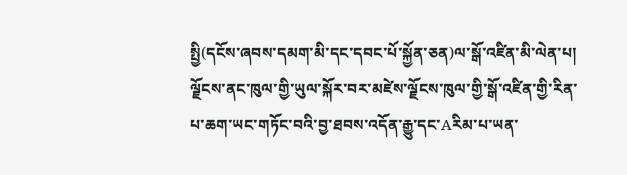སྤྱི(དངོས་ཞབས་དམག་མི་དང་དབང་པོ་སྐྱོན་ཅན)ལ་སྒོ་འཛིན་མི་ལེན་པ། ལྗོངས་ནང་ཁུལ་གྱི་ཡུལ་སྐོར་བར་མཛེས་ལྗོངས་ཁུལ་གྱི་སྒོ་འཛིན་གྱི་རིན་པ་ཆག་ཡང་གཏོང་བའི་བྱ་ཐབས་འདོན་རྒྱུ་དང་Aརིམ་པ་ཡན་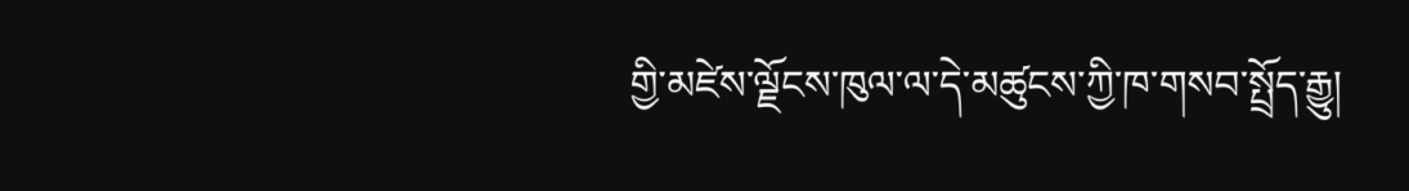གྱི་མཛེས་ལྗོངས་ཁུལ་ལ་དེ་མཚུངས་ཀྱི་ཁ་གསབ་སྤྲོད་རྒྱུ།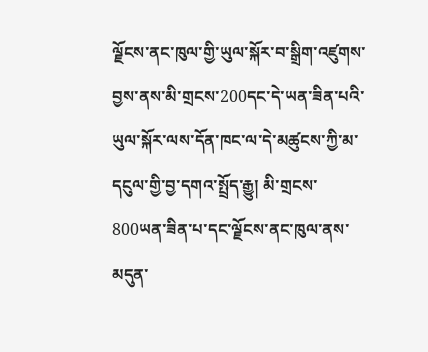ལྗོངས་ནང་ཁུལ་གྱི་ཡུལ་སྐོར་བ་སྒྲིག་འཛུགས་བྱས་ནས་མི་གྲངས་200དང་དེ་ཡན་ཟིན་པའི་ཡུལ་སྐོར་ལས་དོན་ཁང་ལ་དེ་མཚུངས་ཀྱི་མ་དངུལ་གྱི་བྱ་དགའ་སྤྲོད་རྒྱུ། མི་གྲངས་800ཡན་ཟིན་པ་དང་ལྗོངས་ནང་ཁུལ་ནས་མདུན་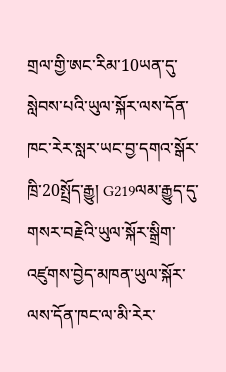གྲལ་གྱི་ཨང་རིམ་10ཡན་དུ་སླེབས་པའི་ཡུལ་སྐོར་ལས་དོན་ཁང་རེར་སླར་ཡང་བྱ་དགའ་སྒོར་ཁྲི་20སྤྲོད་རྒྱུ། G219ལམ་རྒྱུད་དུ་གསར་བརྗེའི་ཡུལ་སྐོར་སྒྲིག་འཛུགས་བྱེད་མཁན་ཡུལ་སྐོར་ལས་དོན་ཁང་ལ་མི་རེར་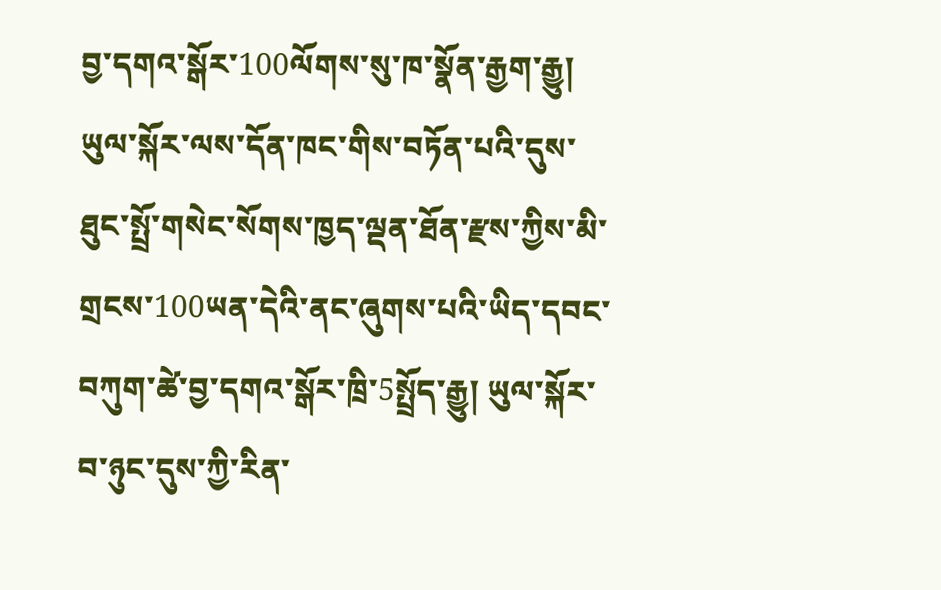བྱ་དགའ་སྒོར་100ལོགས་སུ་ཁ་སྣོན་རྒྱག་རྒྱུ། ཡུལ་སྐོར་ལས་དོན་ཁང་གིས་བཏོན་པའི་དུས་ཐུང་སྤྲོ་གསེང་སོགས་ཁྱད་ལྡན་ཐོན་རྫས་ཀྱིས་མི་གྲངས་100ཡན་དེའི་ནང་ཞུགས་པའི་ཡིད་དབང་བཀུག་ཚེ་བྱ་དགའ་སྒོར་ཁྲི་5སྤྲོད་རྒྱུ། ཡུལ་སྐོར་བ་ཉུང་དུས་ཀྱི་རིན་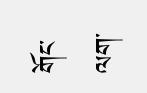གོང་ལག་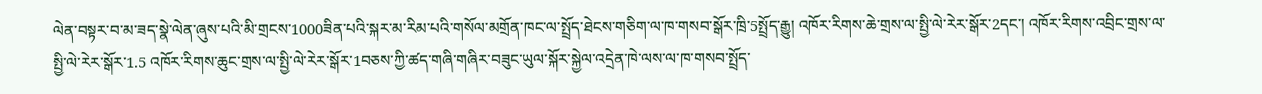ལེན་བསྟར་བ་མ་ཟད་སྣེ་ལེན་ཞུས་པའི་མི་གྲངས་1000ཟིན་པའི་སྐར་མ་རིམ་པའི་གསོལ་མགྲོན་ཁང་ལ་སྤྲོད་ཐེངས་གཅིག་ལ་ཁ་གསབ་སྒོར་ཁྲི་5སྤྲོད་རྒྱུ། འཁོར་རིགས་ཆེ་གྲས་ལ་སྤྱི་ལེ་རེར་སྒོར་2དང་། འཁོར་རིགས་འབྲིང་གྲས་ལ་སྤྱི་ལེ་རེར་སྒོར་1.5 འཁོར་རིགས་ཆུང་གྲས་ལ་སྤྱི་ལེ་རེར་སྒོར་1བཅས་ཀྱི་ཚད་གཞི་གཞིར་བཟུང་ཡུལ་སྐོར་སྐྱེལ་འདྲེན་ཁེ་ལས་ལ་ཁ་གསབ་སྤྲོད་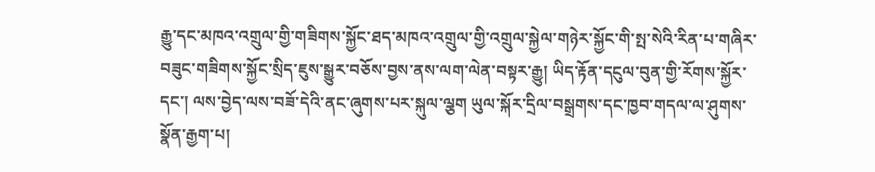རྒྱུ་དང་མཁའ་འགྲུལ་གྱི་གཟིགས་སྐྱོང་ཐད་མཁའ་འགྲུལ་གྱི་འགྲུལ་སྐྱེལ་གཉེར་སྐྱོང་གི་སྤ་སེའི་རིན་པ་གཞིར་བཟུང་གཟིགས་སྐྱོང་སྲིད་ཇུས་སྒྱུར་བཅོས་བྱས་ནས་ལག་ལེན་བསྟར་རྒྱུ། ཡིད་རྟོན་དངུལ་བུན་གྱི་རོགས་སྐྱོར་དང་། ལས་བྱེད་ལས་བཟོ་དེའི་ནང་ཞུགས་པར་སྐུལ་ལྕག ཡུལ་སྐོར་དྲིལ་བསྒྲགས་དང་ཁྱབ་གདལ་ལ་ཤུགས་སྣོན་རྒྱག་པ།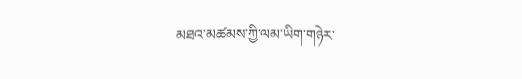མཐའ་མཚམས་ཀྱི་ལམ་ཡིག་གཉེར་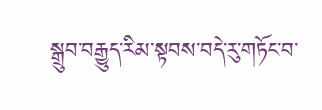སྒྲུབ་བརྒྱུད་རིམ་སྟབས་བདེ་རུ་གཏོང་བ་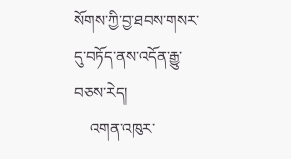སོགས་ཀྱི་བྱ་ཐབས་གསར་དུ་བཏོད་ནས་འདོན་རྒྱུ་བཅས་རེད།
    འགན་འཁུར་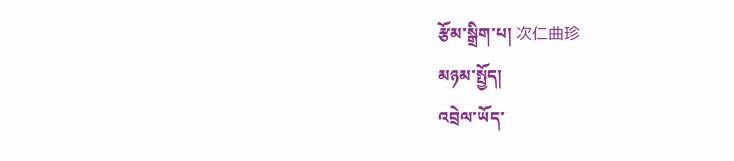རྩོམ་སྒྲིག་པ། 次仁曲珍
མཉམ་སྤྱོད།
འབྲེལ་ཡོད་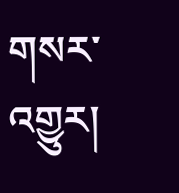གསར་འགྱུར།